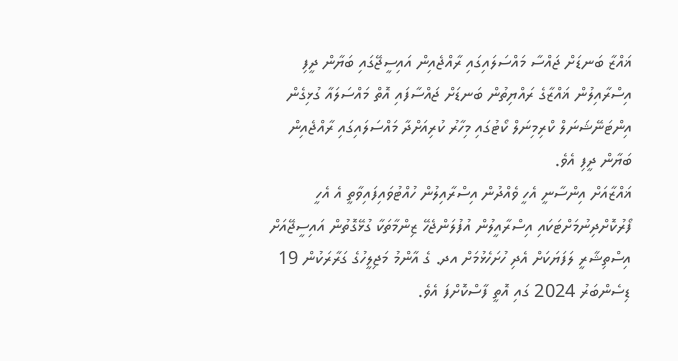ޣައްޒާ ބަނޑަށް ޖައްސާ މައްސަލައިގައި ރާއްޖެއިން އައިސީޖޭގައި ބަޔާން ދީފި
އިސްރާއިލުން ޣައްޒާގެ ރައްޔިތުން ބަނޑަށް ޖައްސާފައި އޮތް މައްސަލައާ ގުޅިގެން އިންޓަނޭޝަނަލް ކްރިމިނަލް ކޯޓުގައި މިހާރު ކުރިއަށްދާ މައްސަލައިގައި ރާއްޖެއިން ބަޔާން ދީފި އެވެ.
ޣައްޒާއަށް އިންސާނީ އެހީ ވެއްދުން އިސްރާއިލުން ހުއްޓުވައިފައިވާތީ އެ އެހީ ފޯރުކޮށްދިނުމަށްޓަކައި އިސްރާއީލުން އުފުލަންޖެހޭ ޒިންމާތަކާ ގުޅޭގޮތުން އައިސީޖޭއަށް އިސްތިޝާރީ ލަފަޔަކަށް އެދި ހުށަހެޅުމަށް އދ. ގެ އާންމު މަޖިލީހުގެ ގަރާރަކުން 19 ޑިސެންބަރު 2024 ގައި އޮތީ ފާސްކޮށްފަ އެވެ.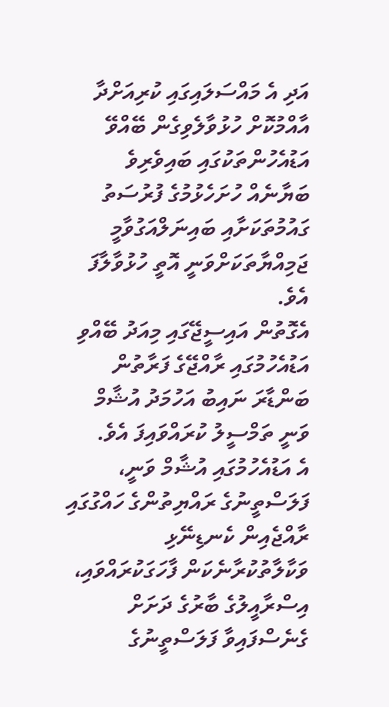އަދި އެ މައްސަލައިގައި ކުރިއަށްދާ އާއްމުކޮށް ހުޅުވާލެވިގެން ބޭއްވޭ އަޑުއެހުންތަކުގައި ބައިވެރިވެ ބަޔާނެއް ހުށަހެޅުމުގެ ފުރުސަތު ގައުމުތަކަށާއި ބައިނަލްއަގުވާމީ ޖަމިއްޔާތަކަށްވަނީ އޮތީ ހުޅުވާލާފަ އެވެ.
އެގޮތުން އައިސީޖޭގައި މިއަދު ބޭއްވި އަޑުއެހުމުގައި ރާއްޖޭގެ ފަރާތުން ބަންޑާރަ ނައިބު އަހުމަދު އުޝާމް ވަނީ ތަމްސީލު ކުރައްވައިފަ އެވެ.
އެ އަޑުއެހުމުގައި އުޝާމް ވަނީ، ފަލަސްތީނުގެ ރައްޔިތުންގެ ހައްގުގައި ރާއްޖެއިން ކެނޑިނޭޅި ވަކާލާތުކުރާނެކަން ފާހަގަކުރައްވައި، އިސްރާއީލުގެ ބާރުގެ ދަށަށް ގެނެސްފައިވާ ފަލަސްތީނުގެ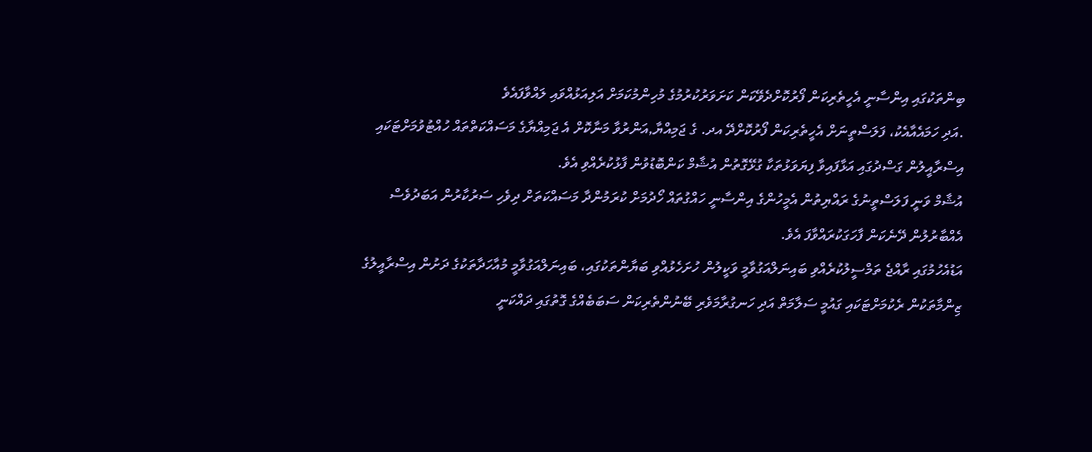ބިންތަކުގައި އިންސާނީ އެހީތެރިކަން ފޯރުކޮށްދެވޭކަން ކަށަވަރުކުރުމުގެ މުހިންމުކަމަށް އަލިއަޅުއްވައި ލައްވާފައެވެ
.އަދި ހަމައެއާއެކު، ފަލަސްތީނަށް އެހީތެރިކަން ފޯރުކޮށްދޭ އދ. ގެ ޖަމިއްޔާ,އަންރުވާ މަނާކޮށް އެ ޖަމިއްޔާގެ މަސައްކަތްތައް ހުއްޓުވުމަށްޓަކައި އިސްރާއީލުން ގަސްދުގައި އަޅާފައިވާ ފިޔަވަޅުތަކާ ގުޅޭގޮތުން އުޝާމް ކަންބޮޑުވުން ފާޅުކުރެއްވި އެވެ.
އުޝާމް ވަނީ ފަލަސްތީނުގެ ރައްޔިތުން އެމީހުންގެ އިންސާނީ ހައްގުތައް ހޯދުމަށް ކުރަމުންދާ މަސައްކަތަށް ދިވެހި ސަރުކާރުން އަބަދުވެސް އެއްބާރުލުން ދޭނެކަން ފާހަގަކުރައްވާފަ އެވެ.
އަޑުއެހުމުގައި ރާއްޖެ ތަމްސީލުކުރެއްވި ބައިނަލްއަގުވާމީ ވަކީލުން ހުށަހެޅުއްވި ބަޔާންތަކުގައި، ބައިނަލްއަގުވާމީ މުއާހަދާތަކުގެ ދަށުން އިސްރާއީލުގެ ޒިންމާތަކުން ރެކުމަށްޓަކައި ގައުމީ ސަލާމަތް އަދި ހަނގުރާމަވެރި ބޭނުންތެރިކަން ސަބަބެއްގެ ގޮތުގައި ދައްކަނީ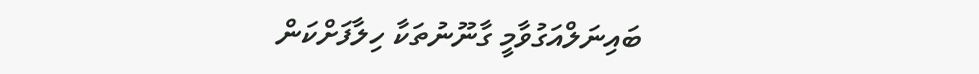ބައިނަލްއަގުވާމީ ގާނޫނުތަކާ ހިލާފަށްކަން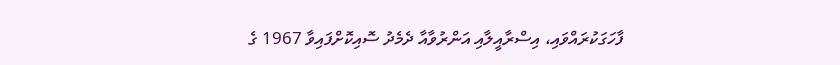ފާހަގަކުރައްވައި، އިސްރާއީލާއި އަންރުވާއާ ދެމެދު ސޮއިކޮށްފައިވާ 1967 ގެ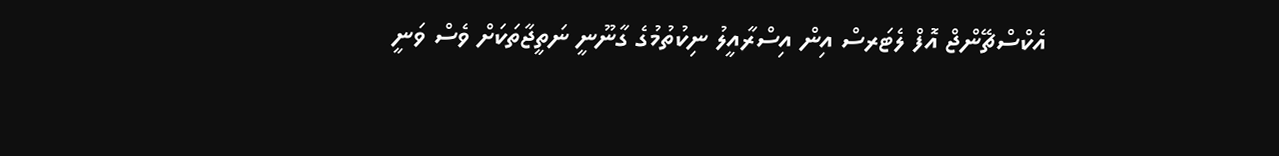އެކްސްޗޭންޖް އޮފް ލެޓަރސް އިން އިސްރާއީލު ނިކުތުމުގެ ގާނޫނީ ނަތީޖާތަކަށް ވެސް ވަނީ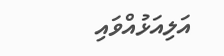އަލިއަޅުއްވައި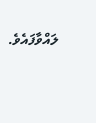ލައްވާފައެވެ.